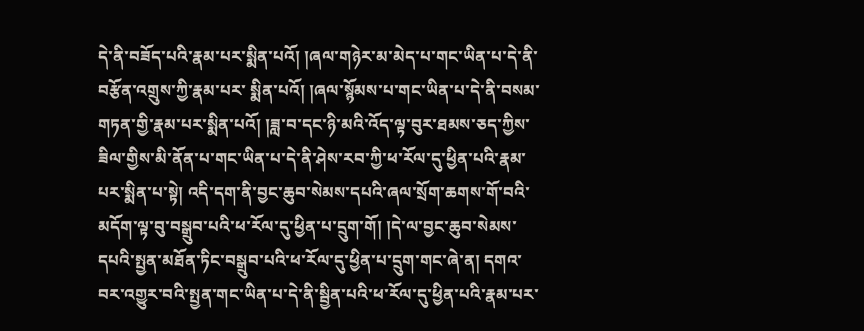དེ་ནི་བཟོད་པའི་རྣམ་པར་སྨིན་པའོ། །ཞལ་གཉེར་མ་མེད་པ་གང་ཡིན་པ་དེ་ནི་བརྩོན་འགྲུས་ཀྱི་རྣམ་པར་ སྨིན་པའོ། །ཞལ་སྙོམས་པ་གང་ཡིན་པ་དེ་ནི་བསམ་གཏན་གྱི་རྣམ་པར་སྨིན་པའོ། །ཟླ་བ་དང་ཉི་མའི་འོད་ལྟ་བུར་ཐམས་ཅད་ཀྱིས་ཟིལ་གྱིས་མི་ནོན་པ་གང་ཡིན་པ་དེ་ནི་ཤེས་རབ་ཀྱི་ཕ་རོལ་དུ་ཕྱིན་པའི་རྣམ་པར་སྨིན་པ་སྟེ། འདི་དག་ནི་བྱང་ཆུབ་སེམས་དཔའི་ཞལ་སྲོག་ཆགས་གོ་བའི་མདོག་ལྟ་བུ་བསྒྲུབ་པའི་ཕ་རོལ་དུ་ཕྱིན་པ་དྲུག་གོ། །དེ་ལ་བྱང་ཆུབ་སེམས་དཔའི་སྤྱན་མཐོན་ཏིང་བསྒྲུབ་པའི་ཕ་རོལ་དུ་ཕྱིན་པ་དྲུག་གང་ཞེ་ན། དགའ་ བར་འགྱུར་བའི་སྤྱན་གང་ཡིན་པ་དེ་ནི་སྦྱིན་པའི་ཕ་རོལ་དུ་ཕྱིན་པའི་རྣམ་པར་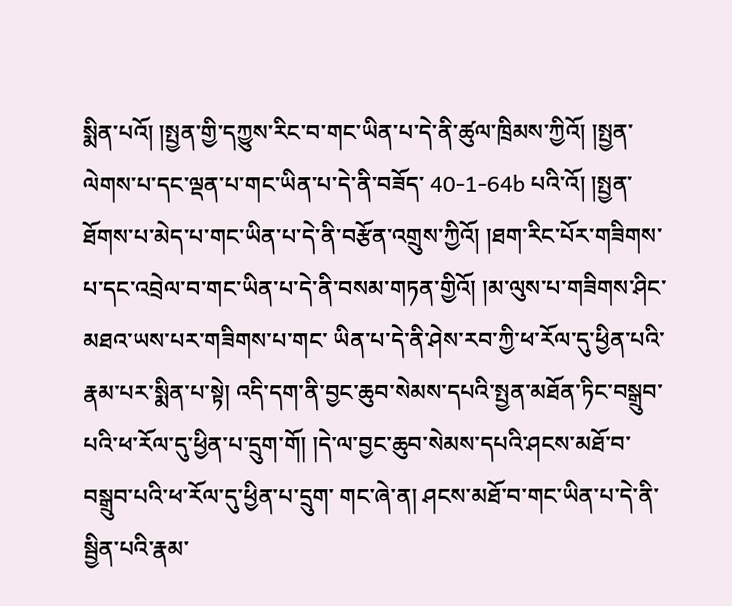སྨིན་པའོ། །སྤྱན་གྱི་དཀྱུས་རིང་བ་གང་ཡིན་པ་དེ་ནི་ཚུལ་ཁྲིམས་ཀྱིའོ། །སྤྱན་ལེགས་པ་དང་ལྡན་པ་གང་ཡིན་པ་དེ་ནི་བཟོད་ 40-1-64b པའི་འོ། །སྤྱན་ཐོགས་པ་མེད་པ་གང་ཡིན་པ་དེ་ནི་བརྩོན་འགྲུས་ཀྱིའོ། །ཐག་རིང་པོར་གཟིགས་པ་དང་འབྲེལ་བ་གང་ཡིན་པ་དེ་ནི་བསམ་གཏན་གྱིའོ། །མ་ལུས་པ་གཟིགས་ཤིང་མཐའ་ཡས་པར་གཟིགས་པ་གང་ ཡིན་པ་དེ་ནི་ཤེས་རབ་ཀྱི་ཕ་རོལ་དུ་ཕྱིན་པའི་རྣམ་པར་སྨིན་པ་སྟེ། འདི་དག་ནི་བྱང་ཆུབ་སེམས་དཔའི་སྤྱན་མཐོན་ཏིང་བསྒྲུབ་པའི་ཕ་རོལ་དུ་ཕྱིན་པ་དྲུག་གོ། །དེ་ལ་བྱང་ཆུབ་སེམས་དཔའི་ཤངས་མཐོ་བ་བསྒྲུབ་པའི་ཕ་རོལ་དུ་ཕྱིན་པ་དྲུག་ གང་ཞེ་ན། ཤངས་མཐོ་བ་གང་ཡིན་པ་དེ་ནི་སྦྱིན་པའི་རྣམ་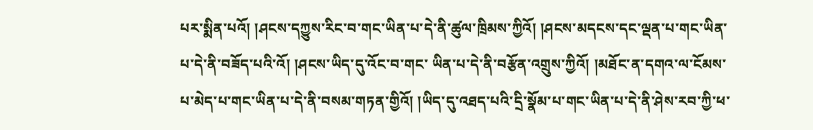པར་སྨིན་པའོ། །ཤངས་དཀྱུས་རིང་བ་གང་ཡིན་པ་དེ་ནི་ཚུལ་ཁྲིམས་ཀྱིའོ། །ཤངས་མདངས་དང་ལྡན་པ་གང་ཡིན་པ་དེ་ནི་བཟོད་པའི་འོ། །ཤངས་ཡིད་དུ་འོང་བ་གང་ ཡིན་པ་དེ་ནི་བརྩོན་འགྲུས་ཀྱིའོ། །མཐོང་ན་དགའ་ལ་ངོམས་པ་མེད་པ་གང་ཡིན་པ་དེ་ནི་བསམ་གཏན་གྱིའོ། །ཡིད་དུ་འཐད་པའི་དྲི་སྣོམ་པ་གང་ཡིན་པ་དེ་ནི་ཤེས་རབ་ཀྱི་ཕ་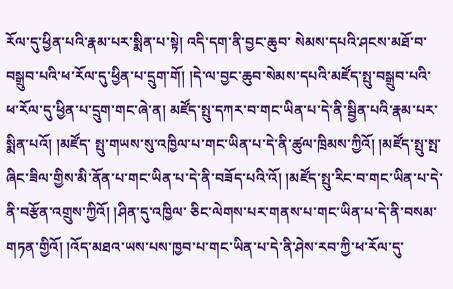རོལ་དུ་ཕྱིན་པའི་རྣམ་པར་སྨིན་པ་སྟེ། འདི་དག་ནི་བྱང་ཆུབ་ སེམས་དཔའི་ཤངས་མཐོ་བ་བསྒྲུབ་པའི་ཕ་རོལ་དུ་ཕྱིན་པ་དྲུག་གོ། །དེ་ལ་བྱང་ཆུབ་སེམས་དཔའི་མཛོད་སྤུ་བསྒྲུབ་པའི་ཕ་རོལ་དུ་ཕྱིན་པ་དྲུག་གང་ཞེ་ན། མཛོད་སྤུ་དཀར་བ་གང་ཡིན་པ་དེ་ནི་སྦྱིན་པའི་རྣམ་པར་སྨིན་པའོ། །མཛོད་ སྤུ་གཡས་སུ་འཁྱིལ་པ་གང་ཡིན་པ་དེ་ནི་ཚུལ་ཁྲིམས་ཀྱིའོ། །མཛོད་སྤུ་སྤ་ཞིང་ཟིལ་གྱིས་མི་ནོན་པ་གང་ཡིན་པ་དེ་ནི་བཟོད་པའི་འོ། །མཛོད་སྤུ་རིང་བ་གང་ཡིན་པ་དེ་ནི་བརྩོན་འགྲུས་ཀྱིའོ། །ཤིན་དུ་འཁྱིལ་ ཅིང་ལེགས་པར་གནས་པ་གང་ཡིན་པ་དེ་ནི་བསམ་གཏན་གྱིའོ། །འོད་མཐའ་ཡས་པས་ཁྱབ་པ་གང་ཡིན་པ་དེ་ནི་ཤེས་རབ་ཀྱི་ཕ་རོལ་དུ་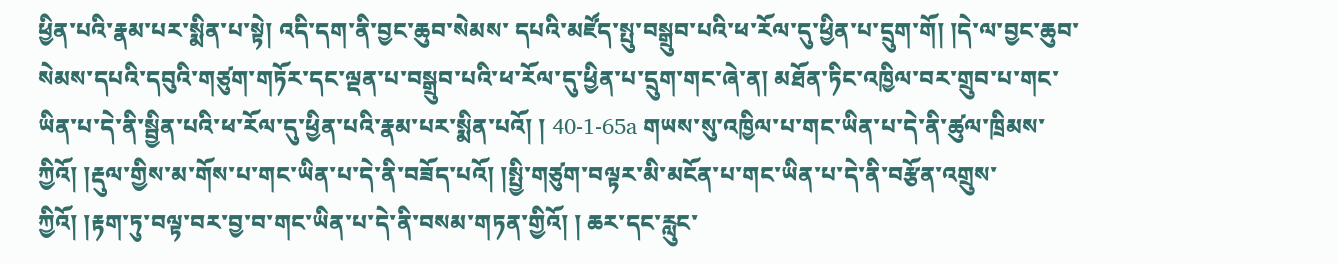ཕྱིན་པའི་རྣམ་པར་སྨིན་པ་སྟེ། འདི་དག་ནི་བྱང་ཆུབ་སེམས་ དཔའི་མཛོད་སྤུ་བསྒྲུབ་པའི་ཕ་རོལ་དུ་ཕྱིན་པ་དྲུག་གོ། །དེ་ལ་བྱང་ཆུབ་སེམས་དཔའི་དབུའི་གཙུག་གཏོར་དང་ལྡན་པ་བསྒྲུབ་པའི་ཕ་རོལ་དུ་ཕྱིན་པ་དྲུག་གང་ཞེ་ན། མཐོན་ཏིང་འཁྱིལ་བར་གྲུབ་པ་གང་ཡིན་པ་དེ་ནི་སྦྱིན་པའི་ཕ་རོལ་དུ་ཕྱིན་པའི་རྣམ་པར་སྨིན་པའོ། ། 40-1-65a གཡས་སུ་འཁྱིལ་པ་གང་ཡིན་པ་དེ་ནི་ཚུལ་ཁྲིམས་ཀྱིའོ། །རྡུལ་གྱིས་མ་གོས་པ་གང་ཡིན་པ་དེ་ནི་བཟོད་པའོ། །སྤྱི་གཙུག་བལྟར་མི་མངོན་པ་གང་ཡིན་པ་དེ་ནི་བརྩོན་འགྲུས་ཀྱིའོ། །རྟག་ཏུ་བལྟ་བར་བྱ་བ་གང་ཡིན་པ་དེ་ནི་བསམ་གཏན་གྱིའོ། ། ཆར་དང་རླུང་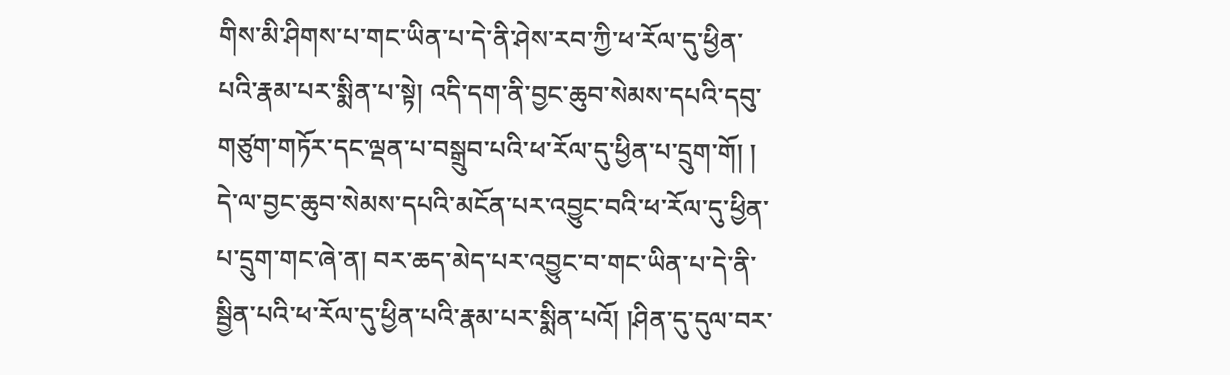གིས་མི་ཤིགས་པ་གང་ཡིན་པ་དེ་ནི་ཤེས་རབ་ཀྱི་ཕ་རོལ་དུ་ཕྱིན་པའི་རྣམ་པར་སྨིན་པ་སྟེ། འདི་དག་ནི་བྱང་ཆུབ་སེམས་དཔའི་དབུ་གཙུག་གཏོར་དང་ལྡན་པ་བསྒྲུབ་པའི་ཕ་རོལ་དུ་ཕྱིན་པ་དྲུག་གོ། ། དེ་ལ་བྱང་ཆུབ་སེམས་དཔའི་མངོན་པར་འབྱུང་བའི་ཕ་རོལ་དུ་ཕྱིན་པ་དྲུག་གང་ཞེ་ན། བར་ཆད་མེད་པར་འབྱུང་བ་གང་ཡིན་པ་དེ་ནི་སྦྱིན་པའི་ཕ་རོལ་དུ་ཕྱིན་པའི་རྣམ་པར་སྨིན་པའོ། །ཤིན་དུ་དུལ་བར་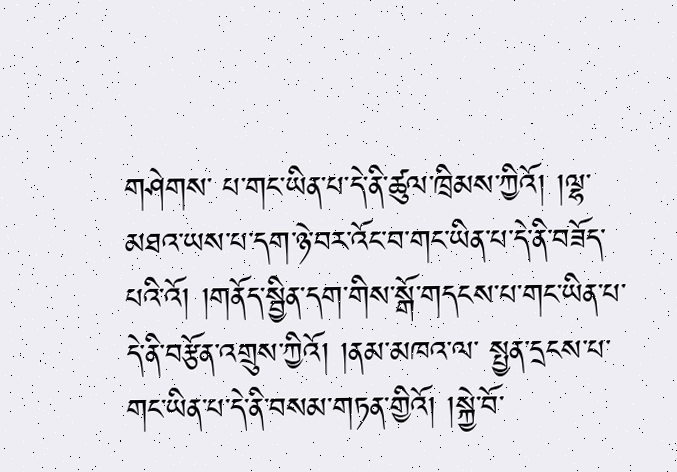གཤེགས་ པ་གང་ཡིན་པ་དེ་ནི་ཚུལ་ཁྲིམས་ཀྱིའོ། །ལྷ་མཐའ་ཡས་པ་དག་ཉེ་བར་འོང་བ་གང་ཡིན་པ་དེ་ནི་བཟོད་པའི་འོ། །གནོད་སྦྱིན་དག་གིས་སྒོ་གདངས་པ་གང་ཡིན་པ་དེ་ནི་བརྩོན་འགྲུས་ཀྱིའོ། །ནམ་མཁའ་ལ་ སྤྱན་དྲངས་པ་གང་ཡིན་པ་དེ་ནི་བསམ་གཏན་གྱིའོ། །སྐྱེ་བོ་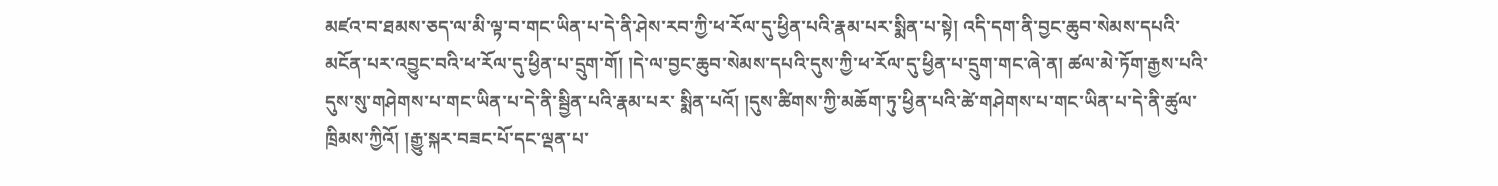མཛའ་བ་ཐམས་ཅད་ལ་མི་ལྟ་བ་གང་ཡིན་པ་དེ་ནི་ཤེས་རབ་ཀྱི་ཕ་རོལ་དུ་ཕྱིན་པའི་རྣམ་པར་སྨིན་པ་སྟེ། འདི་དག་ནི་བྱང་ཆུབ་སེམས་དཔའི་ མངོན་པར་འབྱུང་བའི་ཕ་རོལ་དུ་ཕྱིན་པ་དྲུག་གོ། །དེ་ལ་བྱང་ཆུབ་སེམས་དཔའི་དུས་ཀྱི་ཕ་རོལ་དུ་ཕྱིན་པ་དྲུག་གང་ཞེ་ན། ཚལ་མེ་ཏོག་རྒྱས་པའི་དུས་སུ་གཤེགས་པ་གང་ཡིན་པ་དེ་ནི་སྦྱིན་པའི་རྣམ་པར་ སྨིན་པའོ། །དུས་ཚིགས་ཀྱི་མཆོག་ཏུ་ཕྱིན་པའི་ཚེ་གཤེགས་པ་གང་ཡིན་པ་དེ་ནི་ཚུལ་ཁྲིམས་ཀྱིའོ། །རྒྱུ་སྐར་བཟང་པོ་དང་ལྡན་པ་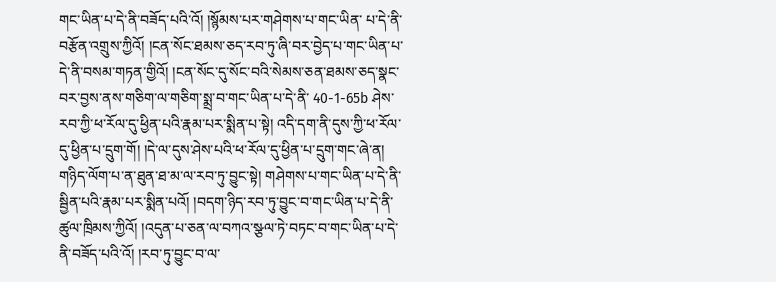གང་ཡིན་པ་དེ་ནི་བཟོད་པའི་འོ། །སྙོམས་པར་གཤེགས་པ་གང་ཡིན་ པ་དེ་ནི་བརྩོན་འགྲུས་ཀྱིའོ། །ངན་སོང་ཐམས་ཅད་རབ་ཏུ་ཞི་བར་བྱེད་པ་གང་ཡིན་པ་དེ་ནི་བསམ་གཏན་གྱིའོ། །ངན་སོང་དུ་སོང་བའི་སེམས་ཅན་ཐམས་ཅད་སྣང་བར་བྱས་ནས་གཅིག་ལ་གཅིག་སྨྲ་བ་གང་ཡིན་པ་དེ་ནི་ 40-1-65b ཤེས་རབ་ཀྱི་ཕ་རོལ་དུ་ཕྱིན་པའི་རྣམ་པར་སྨིན་པ་སྟེ། འདི་དག་ནི་དུས་ཀྱི་ཕ་རོལ་དུ་ཕྱིན་པ་དྲུག་གོ། །དེ་ལ་དུས་ཤེས་པའི་ཕ་རོལ་དུ་ཕྱིན་པ་དྲུག་གང་ཞེ་ན། གཉིད་ལོག་པ་ན་ཐུན་ཐ་མ་ལ་རབ་ཏུ་བྱུང་སྟེ། གཤེགས་པ་གང་ཡིན་པ་དེ་ནི་ སྦྱིན་པའི་རྣམ་པར་སྨིན་པའོ། །བདག་ཉིད་རབ་ཏུ་བྱུང་བ་གང་ཡིན་པ་དེ་ནི་ཚུལ་ཁྲིམས་ཀྱིའོ། །འདུན་པ་ཅན་ལ་བཀའ་སྩལ་ཏེ་བཏང་བ་གང་ཡིན་པ་དེ་ནི་བཟོད་པའི་འོ། །རབ་ཏུ་བྱུང་བ་ལ་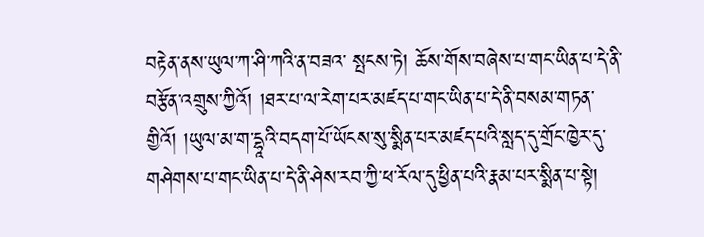བརྟེན་ནས་ཡུལ་ཀ་ཤི་ཀའི་ན་བཟའ་ སྤངས་ཏེ། ཆོས་གོས་བཞེས་པ་གང་ཡིན་པ་དེ་ནི་བརྩོན་འགྲུས་ཀྱིའོ། །ཐར་པ་ལ་རེག་པར་མཛད་པ་གང་ཡིན་པ་དེ་ནི་བསམ་གཏན་གྱིའོ། །ཡུལ་མ་ག་དྷཱའི་བདག་པོ་ཡོངས་སུ་སྨིན་པར་མཛད་པའི་སླད་དུ་གྲོང་ཁྱེར་དུ་ གཤེགས་པ་གང་ཡིན་པ་དེ་ནི་ཤེས་རབ་ཀྱི་ཕ་རོལ་དུ་ཕྱིན་པའི་རྣམ་པར་སྨིན་པ་སྟེ།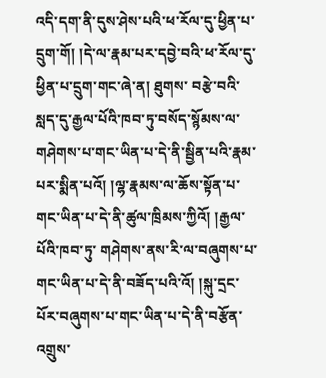འདི་དག་ནི་དུས་ཤེས་པའི་ཕ་རོལ་དུ་ཕྱིན་པ་དྲུག་གོ། །དེ་ལ་རྣམ་པར་དབྱེ་བའི་ཕ་རོལ་དུ་ཕྱིན་པ་དྲུག་གང་ཞེ་ན། ཐུགས་ བརྩེ་བའི་སླད་དུ་རྒྱལ་པོའི་ཁབ་ཏུ་བསོད་སྙོམས་ལ་གཤེགས་པ་གང་ཡིན་པ་དེ་ནི་སྦྱིན་པའི་རྣམ་པར་སྨིན་པའོ། །ལྷ་རྣམས་ལ་ཆོས་སྟོན་པ་གང་ཡིན་པ་དེ་ནི་ཚུལ་ཁྲིམས་ཀྱིའོ། །རྒྱལ་པོའི་ཁབ་ཏུ་ གཤེགས་ནས་རི་ལ་བཞུགས་པ་གང་ཡིན་པ་དེ་ནི་བཟོད་པའི་འོ། །སྐུ་དྲང་པོར་བཞུགས་པ་གང་ཡིན་པ་དེ་ནི་བརྩོན་འགྲུས་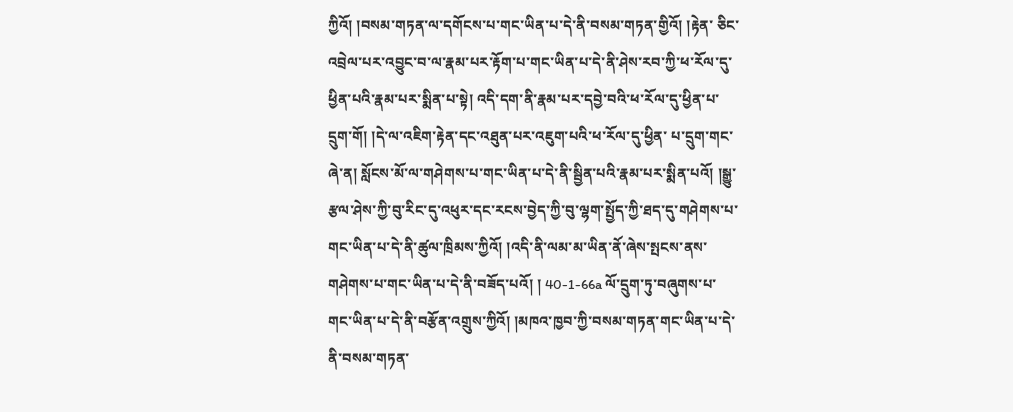ཀྱིའོ། །བསམ་གཏན་ལ་དགོངས་པ་གང་ཡིན་པ་དེ་ནི་བསམ་གཏན་གྱིའོ། །རྟེན་ ཅིང་འབྲེལ་པར་འབྱུང་བ་ལ་རྣམ་པར་རྟོག་པ་གང་ཡིན་པ་དེ་ནི་ཤེས་རབ་ཀྱི་ཕ་རོལ་དུ་ཕྱིན་པའི་རྣམ་པར་སྨིན་པ་སྟེ། འདི་དག་ནི་རྣམ་པར་དབྱེ་བའི་ཕ་རོལ་དུ་ཕྱིན་པ་དྲུག་གོ། །དེ་ལ་འཇིག་རྟེན་དང་འཐུན་པར་འཇུག་པའི་ཕ་རོལ་དུ་ཕྱིན་ པ་དྲུག་གང་ཞེ་ན། སློངས་མོ་ལ་གཤེགས་པ་གང་ཡིན་པ་དེ་ནི་སྦྱིན་པའི་རྣམ་པར་སྨིན་པའོ། །སྒྱུ་རྩལ་ཤེས་ཀྱི་བུ་རིང་དུ་འཕུར་དང་རངས་བྱེད་ཀྱི་བུ་ལྷག་སྤྱོད་ཀྱི་ཐད་དུ་གཤེགས་པ་གང་ཡིན་པ་དེ་ནི་ཚུལ་ཁྲིམས་ཀྱིའོ། །འདི་ནི་ལམ་མ་ཡིན་ནོ་ཞེས་སྤངས་ནས་གཤེགས་པ་གང་ཡིན་པ་དེ་ནི་བཟོད་པའོ། ། 40-1-66a ལོ་དྲུག་ཏུ་བཞུགས་པ་གང་ཡིན་པ་དེ་ནི་བརྩོན་འགྲུས་ཀྱིའོ། །མཁའ་ཁྱབ་ཀྱི་བསམ་གཏན་གང་ཡིན་པ་དེ་ནི་བསམ་གཏན་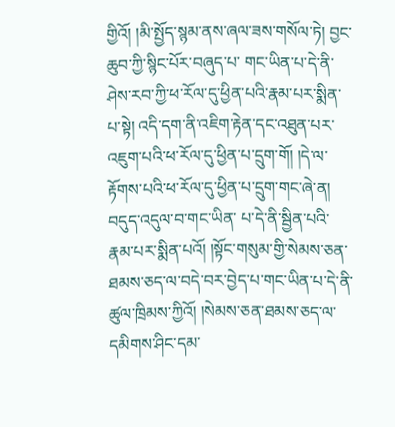གྱིའོ། །མི་སྤྱོད་སྙམ་ནས་ཞལ་ཟས་གསོལ་ཏེ། བྱང་ཆུབ་ཀྱི་སྙིང་པོར་བཞུད་པ་ གང་ཡིན་པ་དེ་ནི་ཤེས་རབ་ཀྱི་ཕ་རོལ་དུ་ཕྱིན་པའི་རྣམ་པར་སྨིན་པ་སྟེ། འདི་དག་ནི་འཇིག་རྟེན་དང་འཐུན་པར་འཇུག་པའི་ཕ་རོལ་དུ་ཕྱིན་པ་དྲུག་གོ། །དེ་ལ་རྟོགས་པའི་ཕ་རོལ་དུ་ཕྱིན་པ་དྲུག་གང་ཞེ་ན། བདུད་འདུལ་བ་གང་ཡིན་ པ་དེ་ནི་སྦྱིན་པའི་རྣམ་པར་སྨིན་པའོ། །སྟོང་གསུམ་གྱི་སེམས་ཅན་ཐམས་ཅད་ལ་བདེ་བར་བྱེད་པ་གང་ཡིན་པ་དེ་ནི་ཚུལ་ཁྲིམས་ཀྱིའོ། །སེམས་ཅན་ཐམས་ཅད་ལ་དམིགས་ཤིང་དམ་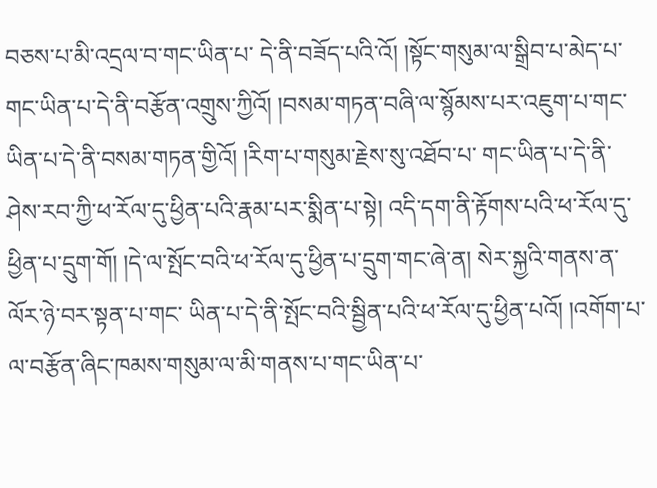བཅས་པ་མི་འདྲལ་བ་གང་ཡིན་པ་ དེ་ནི་བཟོད་པའི་འོ། །སྟོང་གསུམ་ལ་སྒྲིབ་པ་མེད་པ་གང་ཡིན་པ་དེ་ནི་བརྩོན་འགྲུས་ཀྱིའོ། །བསམ་གཏན་བཞི་ལ་སྙོམས་པར་འཇུག་པ་གང་ཡིན་པ་དེ་ནི་བསམ་གཏན་གྱིའོ། །རིག་པ་གསུམ་རྗེས་སུ་འཐོབ་པ་ གང་ཡིན་པ་དེ་ནི་ཤེས་རབ་ཀྱི་ཕ་རོལ་དུ་ཕྱིན་པའི་རྣམ་པར་སྨིན་པ་སྟེ། འདི་དག་ནི་རྟོགས་པའི་ཕ་རོལ་དུ་ཕྱིན་པ་དྲུག་གོ། །དེ་ལ་སྤོང་བའི་ཕ་རོལ་དུ་ཕྱིན་པ་དྲུག་གང་ཞེ་ན། སེར་སྐྱའི་གནས་ན་ལོར་ཉེ་བར་སྟན་པ་གང་ ཡིན་པ་དེ་ནི་སྤོང་བའི་སྦྱིན་པའི་ཕ་རོལ་དུ་ཕྱིན་པའོ། །འགོག་པ་ལ་བརྩོན་ཞིང་ཁམས་གསུམ་ལ་མི་གནས་པ་གང་ཡིན་པ་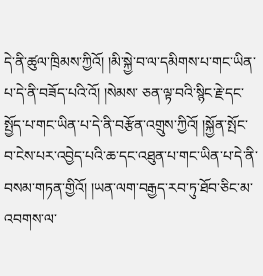དེ་ནི་ཚུལ་ཁྲིམས་ཀྱིའོ། །མི་སྐྱེ་བ་ལ་དམིགས་པ་གང་ཡིན་པ་དེ་ནི་བཟོད་པའི་འོ། །སེམས་ ཅན་ལྟ་བའི་སྙིང་རྗེ་དང་སྤྱོད་པ་གང་ཡིན་པ་དེ་ནི་བརྩོན་འགྲུས་ཀྱིའོ། །སྐྱོན་སྤོང་བ་ངེས་པར་འབྱེད་པའི་ཆ་དང་འཐུན་པ་གང་ཡིན་པ་དེ་ནི་བསམ་གཏན་གྱིའོ། །ཡན་ལག་བརྒྱད་རབ་ཏུ་ཐོབ་ཅིང་མ་འབགས་ལ་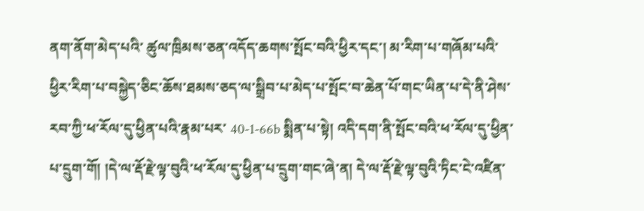ནག་ནོག་མེད་པའི་ ཚུལ་ཁྲིམས་ཅན་འདོད་ཆགས་སྤོང་བའི་ཕྱིར་དང་། མ་རིག་པ་གཞོམ་པའི་ཕྱིར་རིག་པ་བསྐྱེད་ཅིང་ཆོས་ཐམས་ཅད་ལ་སྒྲིབ་པ་མེད་པ་སྤོང་བ་ཆེན་པོ་གང་ཡིན་པ་དེ་ནི་ཤེས་རབ་ཀྱི་ཕ་རོལ་དུ་ཕྱིན་པའི་རྣམ་པར་ 40-1-66b སྨིན་པ་སྟེ། འདི་དག་ནི་སྤོང་བའི་ཕ་རོལ་དུ་ཕྱིན་པ་དྲུག་གོ། །དེ་ལ་རྡོ་རྗེ་ལྟ་བུའི་ཕ་རོལ་དུ་ཕྱིན་པ་དྲུག་གང་ཞེ་ན། དེ་ལ་རྡོ་རྗེ་ལྟ་བུའི་ཏིང་ངེ་འཛིན་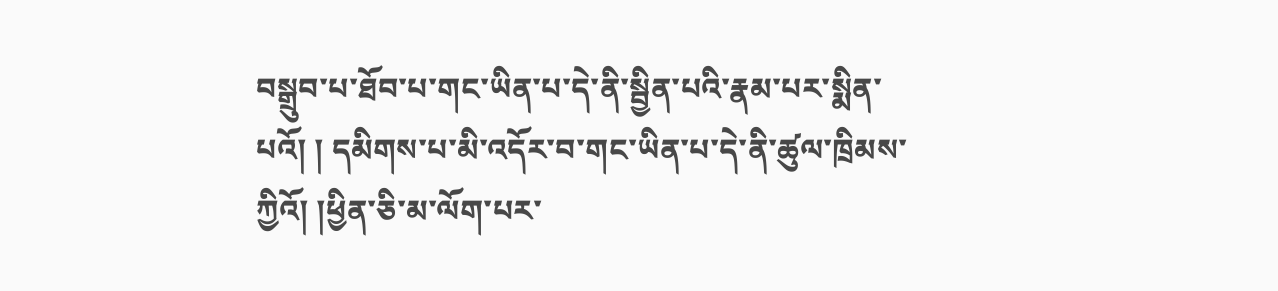བསྒྲུབ་པ་ཐོབ་པ་གང་ཡིན་པ་དེ་ནི་སྦྱིན་པའི་རྣམ་པར་སྨིན་པའོ། ། དམིགས་པ་མི་འདོར་བ་གང་ཡིན་པ་དེ་ནི་ཚུལ་ཁྲིམས་ཀྱིའོ། །ཕྱིན་ཅི་མ་ལོག་པར་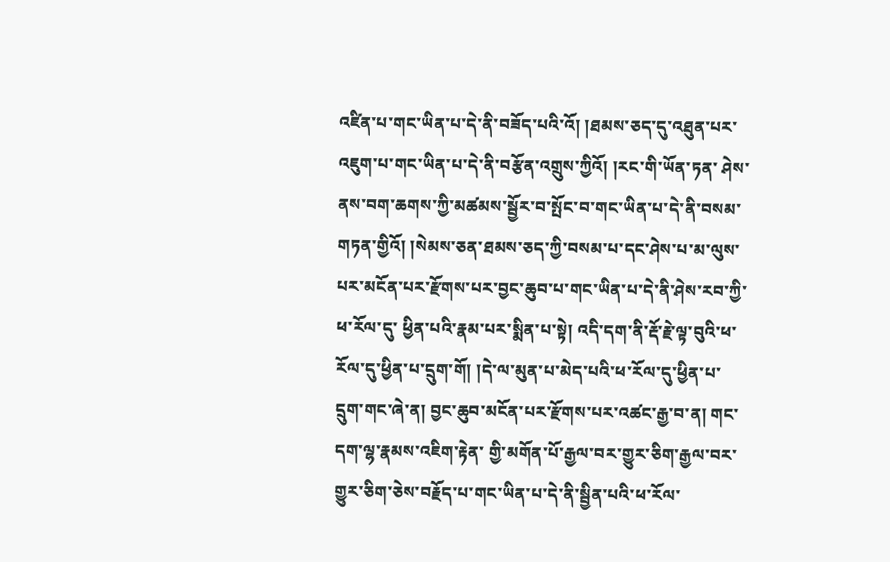འཛིན་པ་གང་ཡིན་པ་དེ་ནི་བཟོད་པའི་འོ། །ཐམས་ཅད་དུ་འཐུན་པར་འཇུག་པ་གང་ཡིན་པ་དེ་ནི་བརྩོན་འགྲུས་ཀྱིའོ། །རང་གི་ཡོན་ཏན་ ཤེས་ནས་བག་ཆགས་ཀྱི་མཚམས་སྦྱོར་བ་སྤོང་བ་གང་ཡིན་པ་དེ་ནི་བསམ་གཏན་གྱིའོ། །སེམས་ཅན་ཐམས་ཅད་ཀྱི་བསམ་པ་དང་ཤེས་པ་མ་ལུས་པར་མངོན་པར་རྫོགས་པར་བྱང་ཆུབ་པ་གང་ཡིན་པ་དེ་ནི་ཤེས་རབ་ཀྱི་ཕ་རོལ་དུ་ ཕྱིན་པའི་རྣམ་པར་སྨིན་པ་སྟེ། འདི་དག་ནི་རྡོ་རྗེ་ལྟ་བུའི་ཕ་རོལ་དུ་ཕྱིན་པ་དྲུག་གོ། །དེ་ལ་མུན་པ་མེད་པའི་ཕ་རོལ་དུ་ཕྱིན་པ་དྲུག་གང་ཞེ་ན། བྱང་ཆུབ་མངོན་པར་རྫོགས་པར་འཚང་རྒྱ་བ་ན། གང་དག་ལྷ་རྣམས་འཇིག་རྟེན་ གྱི་མགོན་པོ་རྒྱལ་བར་གྱུར་ཅིག་རྒྱལ་བར་གྱུར་ཅིག་ཅེས་བརྗོད་པ་གང་ཡིན་པ་དེ་ནི་སྦྱིན་པའི་ཕ་རོལ་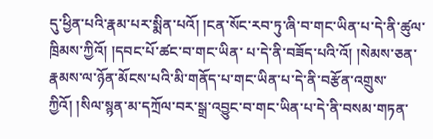དུ་ཕྱིན་པའི་རྣམ་པར་སྨིན་པའོ། །ངན་སོང་རབ་ཏུ་ཞི་བ་གང་ཡིན་པ་དེ་ནི་ཚུལ་ཁྲིམས་ཀྱིའོ། །དབང་པོ་ཚང་བ་གང་ཡིན་ པ་དེ་ནི་བཟོད་པའི་འོ། །སེམས་ཅན་རྣམས་ལ་ཉོན་མོངས་པའི་མི་གནོད་པ་གང་ཡིན་པ་དེ་ནི་བརྩོན་འགྲུས་ཀྱིའོ། །སིལ་སྙན་མ་དཀྲོལ་བར་སྒྲ་འབྱུང་བ་གང་ཡིན་པ་དེ་ནི་བསམ་གཏན་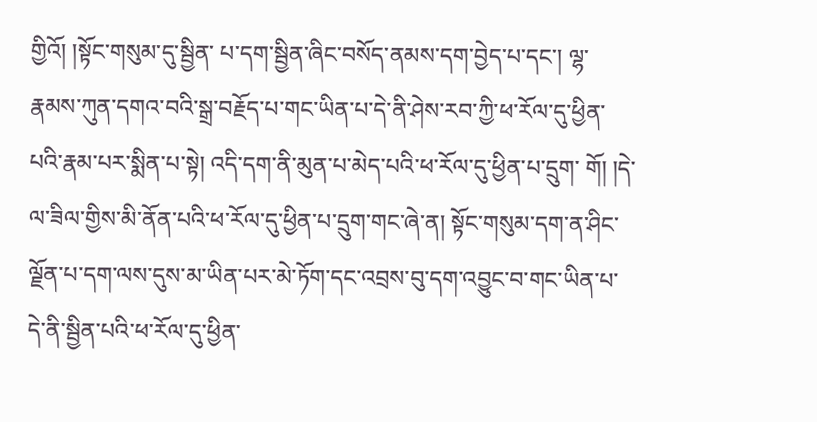གྱིའོ། །སྟོང་གསུམ་དུ་སྦྱིན་ པ་དག་སྦྱིན་ཞིང་བསོད་ནམས་དག་བྱེད་པ་དང་། ལྷ་རྣམས་ཀུན་དགའ་བའི་སྒྲ་བརྗོད་པ་གང་ཡིན་པ་དེ་ནི་ཤེས་རབ་ཀྱི་ཕ་རོལ་དུ་ཕྱིན་པའི་རྣམ་པར་སྨིན་པ་སྟེ། འདི་དག་ནི་མུན་པ་མེད་པའི་ཕ་རོལ་དུ་ཕྱིན་པ་དྲུག་ གོ། །དེ་ལ་ཟིལ་གྱིས་མི་ནོན་པའི་ཕ་རོལ་དུ་ཕྱིན་པ་དྲུག་གང་ཞེ་ན། སྟོང་གསུམ་དག་ན་ཤིང་ལྗོན་པ་དག་ལས་དུས་མ་ཡིན་པར་མེ་ཏོག་དང་འབྲས་བུ་དག་འབྱུང་བ་གང་ཡིན་པ་དེ་ནི་སྦྱིན་པའི་ཕ་རོལ་དུ་ཕྱིན་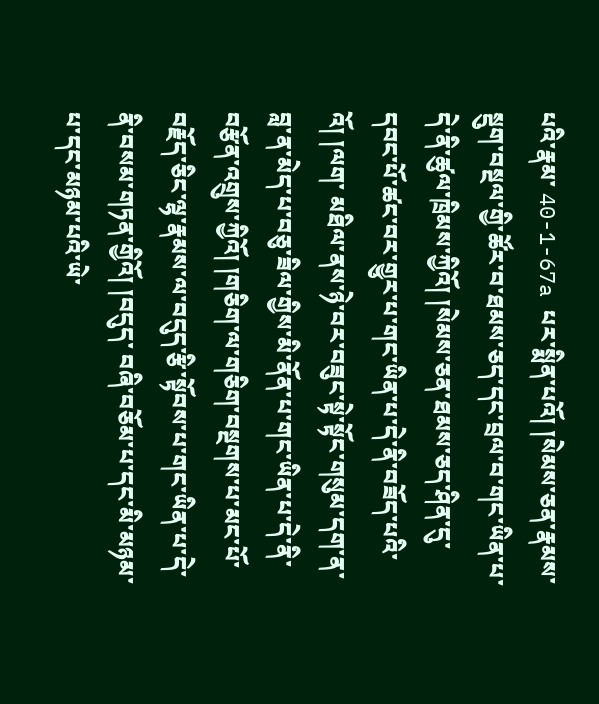པའི་རྣམ་ 40-1-67a པར་སྨིན་པའོ། །སེམས་ཅན་རྣམས་སྡུག་བསྔལ་གྱི་ཚོར་བ་ཐམས་ཅད་དང་བྲལ་བ་གང་ཡིན་པ་དེ་ནི་ཚུལ་ཁྲིམས་ཀྱིའོ། །སེམས་ཅན་ཐམས་ཅད་ཤིན་དུ་དབང་པོ་ཚང་བར་གྱུར་པ་གང་ཡིན་པ་དེ་ནི་བཟོད་པའི་འོ། །ལག་ མཐིལ་ནས་ཉེ་བར་བཟུང་སྟེ་སྟོང་གསུམ་དག་ན་བླ་ན་མེད་པ་བཅུ་ཟིལ་གྱིས་མི་ནོན་པ་གང་ཡིན་པ་དེ་ནི་བརྩོན་འགྲུས་ཀྱིའོ། །གཅིག་ལ་གཅིག་བསྔགས་པ་མང་པོ་བརྗོད་ཅིང་ལྷ་རྣམས་ལ་བདུད་རྩི་སྟོབས་པ་གང་ཡིན་པ་དེ་ནི་བསམ་གཏན་གྱིའོ། །བདུད་ བཞི་བཅོམ་པ་དང་མི་མཉམ་པ་དང་མཉམ་པའི་ཡེ་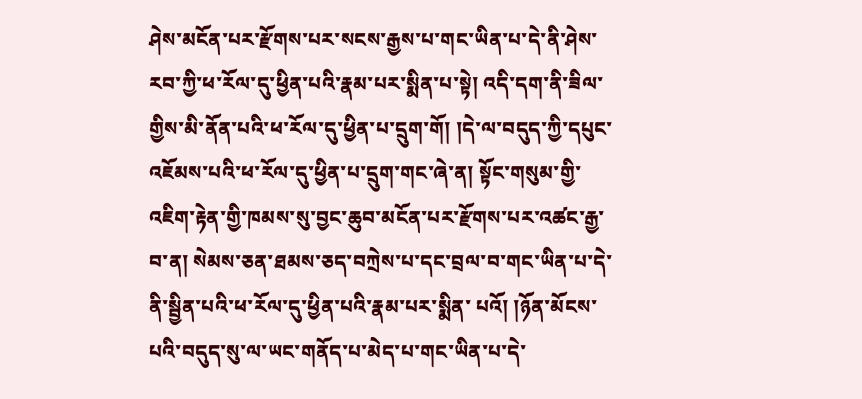ཤེས་མངོན་པར་རྫོགས་པར་སངས་རྒྱས་པ་གང་ཡིན་པ་དེ་ནི་ཤེས་རབ་ཀྱི་ཕ་རོལ་དུ་ཕྱིན་པའི་རྣམ་པར་སྨིན་པ་སྟེ། འདི་དག་ནི་ཟིལ་གྱིས་མི་ནོན་པའི་ཕ་རོལ་དུ་ཕྱིན་པ་དྲུག་གོ། །དེ་ལ་བདུད་ཀྱི་དཔུང་ འཇོམས་པའི་ཕ་རོལ་དུ་ཕྱིན་པ་དྲུག་གང་ཞེ་ན། སྟོང་གསུམ་གྱི་འཇིག་རྟེན་གྱི་ཁམས་སུ་བྱང་ཆུབ་མངོན་པར་རྫོགས་པར་འཚང་རྒྱ་བ་ན། སེམས་ཅན་ཐམས་ཅད་བཀྲེས་པ་དང་བྲལ་བ་གང་ཡིན་པ་དེ་ནི་སྦྱིན་པའི་ཕ་རོལ་དུ་ཕྱིན་པའི་རྣམ་པར་སྨིན་ པའོ། །ཉོན་མོངས་པའི་བདུད་སུ་ལ་ཡང་གནོད་པ་མེད་པ་གང་ཡིན་པ་དེ་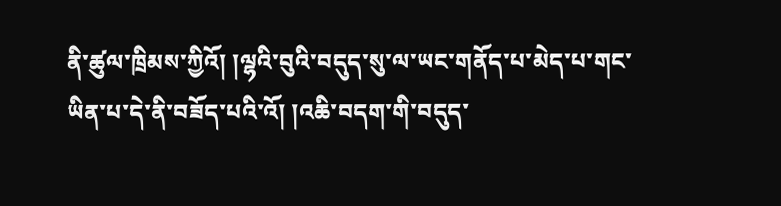ནི་ཚུལ་ཁྲིམས་ཀྱིའོ། །ལྷའི་བུའི་བདུད་སུ་ལ་ཡང་གནོད་པ་མེད་པ་གང་ཡིན་པ་དེ་ནི་བཟོད་པའི་འོ། །འཆི་བདག་གི་བདུད་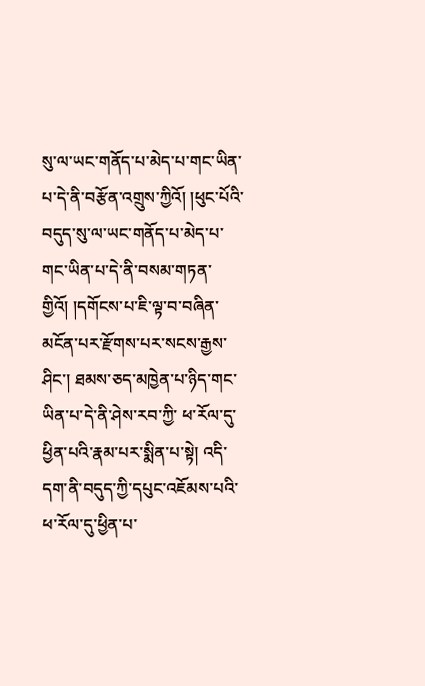སུ་ལ་ཡང་གནོད་པ་མེད་པ་གང་ཡིན་ པ་དེ་ནི་བརྩོན་འགྲུས་ཀྱིའོ། །ཕུང་པོའི་བདུད་སུ་ལ་ཡང་གནོད་པ་མེད་པ་གང་ཡིན་པ་དེ་ནི་བསམ་གཏན་གྱིའོ། །དགོངས་པ་ཇི་ལྟ་བ་བཞིན་མངོན་པར་རྫོགས་པར་སངས་རྒྱས་ཤིང་། ཐམས་ཅད་མཁྱེན་པ་ཉིད་གང་ཡིན་པ་དེ་ནི་ཤེས་རབ་ཀྱི་ ཕ་རོལ་དུ་ཕྱིན་པའི་རྣམ་པར་སྨིན་པ་སྟེ། འདི་དག་ནི་བདུད་ཀྱི་དཔུང་འཇོམས་པའི་ཕ་རོལ་དུ་ཕྱིན་པ་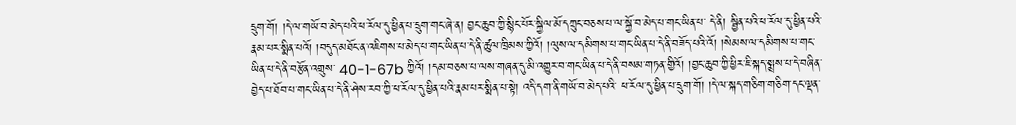དྲུག་གོ། །དེ་ལ་གཡོ་བ་མེད་པའི་ཕ་རོལ་དུ་ཕྱིན་པ་དྲུག་གང་ཞེ་ན། བྱང་ཆུབ་ཀྱི་སྙིང་པོར་སྐྱིལ་མོ་དཀྲུང་བཅས་པ་ལ་སྐྱོ་བ་མེད་པ་གང་ཡིན་པ་ དེ་ནི། སྦྱིན་པའི་ཕ་རོལ་དུ་ཕྱིན་པའི་རྣམ་པར་སྨིན་པའོ། །བདུད་མཐོང་ན་འཇིགས་པ་མེད་པ་གང་ཡིན་པ་དེ་ནི་ཚུལ་ཁྲིམས་ཀྱིའོ། །ལུས་ལ་དམིགས་པ་གང་ཡིན་པ་དེ་ནི་བཟོད་པའི་འོ། །སེམས་ལ་དམིགས་པ་གང་ཡིན་པ་དེ་ནི་བརྩོན་འགྲུས་ 40-1-67b ཀྱིའོ། །དམ་བཅས་པ་ལས་གཞན་དུ་མི་འགྱུར་བ་གང་ཡིན་པ་དེ་ནི་བསམ་གཏན་གྱིའོ། །བྱང་ཆུབ་ཀྱི་ཕྱིར་ཇི་སྐད་སྨྲས་པ་དེ་བཞིན་བྱེད་པ་ཐོབ་པ་གང་ཡིན་པ་དེ་ནི་ཤེས་རབ་ཀྱི་ཕ་རོལ་དུ་ཕྱིན་པའི་རྣམ་པར་སྨིན་པ་སྟེ། འདི་དག་ནི་གཡོ་བ་མེད་པའི་ ཕ་རོལ་དུ་ཕྱིན་པ་དྲུག་གོ། །དེ་ལ་སྐད་གཅིག་གཅིག་དང་ལྡན་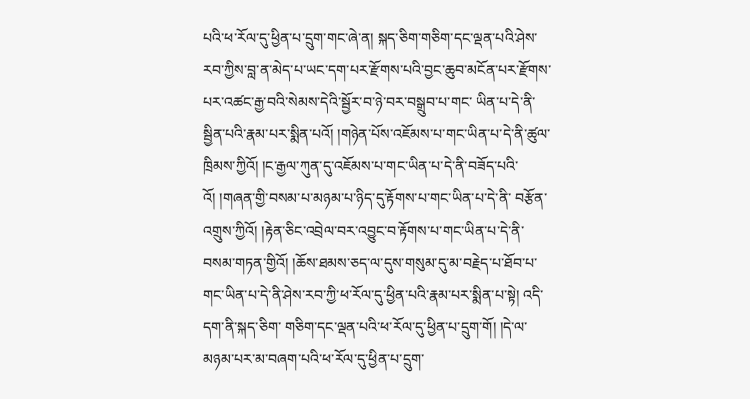པའི་ཕ་རོལ་དུ་ཕྱིན་པ་དྲུག་གང་ཞེ་ན། སྐད་ཅིག་གཅིག་དང་ལྡན་པའི་ཤེས་རབ་ཀྱིས་བླ་ན་མེད་པ་ཡང་དག་པར་རྫོགས་པའི་བྱང་ཆུབ་མངོན་པར་རྫོགས་པར་འཚང་རྒྱ་བའི་སེམས་དེའི་སྦྱོར་བ་ཉེ་བར་བསྒྲུབ་པ་གང་ ཡིན་པ་དེ་ནི་སྦྱིན་པའི་རྣམ་པར་སྨིན་པའོ། །གཉེན་པོས་འཇོམས་པ་གང་ཡིན་པ་དེ་ནི་ཚུལ་ཁྲིམས་ཀྱིའོ། །ང་རྒྱལ་ཀུན་དུ་འཇོམས་པ་གང་ཡིན་པ་དེ་ནི་བཟོད་པའི་འོ། །གཞན་གྱི་བསམ་པ་མཉམ་པ་ཉིད་དུ་རྟོགས་པ་གང་ཡིན་པ་དེ་ནི་ བརྩོན་འགྲུས་ཀྱིའོ། །རྟེན་ཅིང་འབྲེལ་བར་འབྱུང་བ་རྟོགས་པ་གང་ཡིན་པ་དེ་ནི་བསམ་གཏན་གྱིའོ། །ཆོས་ཐམས་ཅད་ལ་དུས་གསུམ་དུ་མ་བརྗེད་པ་ཐོབ་པ་གང་ཡིན་པ་དེ་ནི་ཤེས་རབ་ཀྱི་ཕ་རོལ་དུ་ཕྱིན་པའི་རྣམ་པར་སྨིན་པ་སྟེ། འདི་དག་ནི་སྐད་ཅིག་ གཅིག་དང་ལྡན་པའི་ཕ་རོལ་དུ་ཕྱིན་པ་དྲུག་གོ། །དེ་ལ་མཉམ་པར་མ་བཞག་པའི་ཕ་རོལ་དུ་ཕྱིན་པ་དྲུག་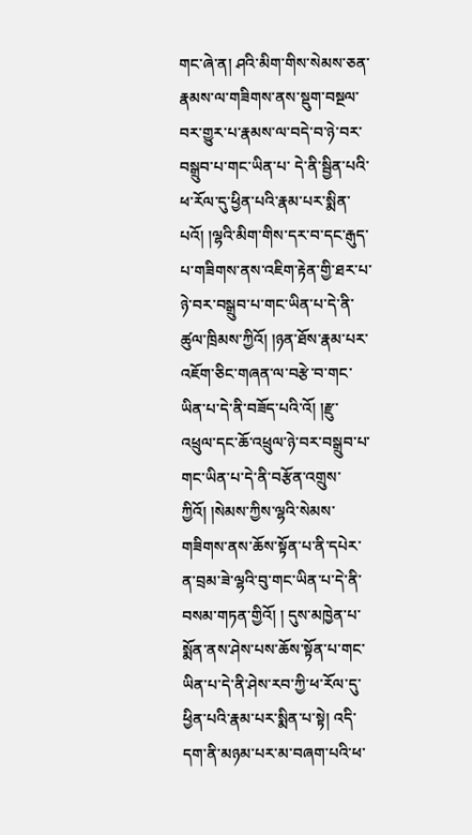གང་ཞེ་ན། ཤའི་མིག་གིས་སེམས་ཅན་རྣམས་ལ་གཟིགས་ནས་སྡུག་བསྔལ་བར་གྱུར་པ་རྣམས་ལ་བདེ་བ་ཉེ་བར་བསྒྲུབ་པ་གང་ཡིན་པ་ དེ་ནི་སྦྱིན་པའི་ཕ་རོལ་དུ་ཕྱིན་པའི་རྣམ་པར་སྨིན་པའོ། །ལྷའི་མིག་གིས་དར་བ་དང་རྒུད་པ་གཟིགས་ནས་འཇིག་རྟེན་གྱི་ཐར་པ་ཉེ་བར་བསྒྲུབ་པ་གང་ཡིན་པ་དེ་ནི་ཚུལ་ཁྲིམས་ཀྱིའོ། །ཉན་ཐོས་རྣམ་པར་འཇོག་ཅིང་གཞན་ལ་བརྩེ་བ་གང་ ཡིན་པ་དེ་ནི་བཟོད་པའི་འོ། །རྫུ་འཕྲུལ་དང་ཆོ་འཕྲུལ་ཉེ་བར་བསྒྲུབ་པ་གང་ཡིན་པ་དེ་ནི་བརྩོན་འགྲུས་ཀྱིའོ། །སེམས་ཀྱིས་ལྷའི་སེམས་གཟིགས་ནས་ཆོས་སྟོན་པ་ནི་དཔེར་ན་བྲམ་ཟེ་ལྷའི་བུ་གང་ཡིན་པ་དེ་ནི་བསམ་གཏན་གྱིའོ། ། དུས་མཁྱེན་པ་སྨོན་ནས་ཤེས་པས་ཆོས་སྟོན་པ་གང་ཡིན་པ་དེ་ནི་ཤེས་རབ་ཀྱི་ཕ་རོལ་དུ་ཕྱིན་པའི་རྣམ་པར་སྨིན་པ་སྟེ། འདི་དག་ནི་མཉམ་པར་མ་བཞག་པའི་ཕ་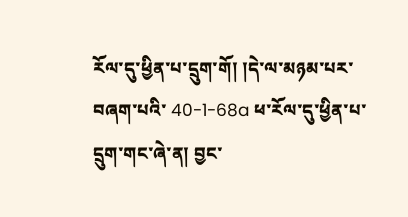རོལ་དུ་ཕྱིན་པ་དྲུག་གོ། །དེ་ལ་མཉམ་པར་བཞག་པའི་ 40-1-68a ཕ་རོལ་དུ་ཕྱིན་པ་དྲུག་གང་ཞེ་ན། བྱང་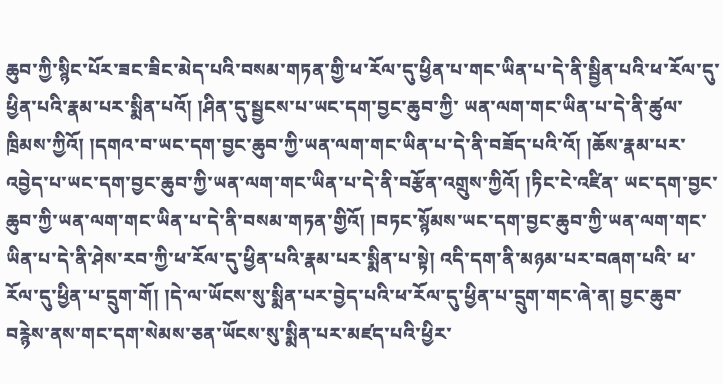ཆུབ་ཀྱི་སྙིང་པོར་ཟང་ཟིང་མེད་པའི་བསམ་གཏན་གྱི་ཕ་རོལ་དུ་ཕྱིན་པ་གང་ཡིན་པ་དེ་ནི་སྦྱིན་པའི་ཕ་རོལ་དུ་ཕྱིན་པའི་རྣམ་པར་སྨིན་པའོ། །ཤིན་དུ་སྦྱངས་པ་ཡང་དག་བྱང་ཆུབ་ཀྱི་ ཡན་ལག་གང་ཡིན་པ་དེ་ནི་ཚུལ་ཁྲིམས་ཀྱིའོ། །དགའ་བ་ཡང་དག་བྱང་ཆུབ་ཀྱི་ཡན་ལག་གང་ཡིན་པ་དེ་ནི་བཟོད་པའི་འོ། །ཆོས་རྣམ་པར་འབྱེད་པ་ཡང་དག་བྱང་ཆུབ་ཀྱི་ཡན་ལག་གང་ཡིན་པ་དེ་ནི་བརྩོན་འགྲུས་ཀྱིའོ། །ཏིང་ངེ་འཛིན་ ཡང་དག་བྱང་ཆུབ་ཀྱི་ཡན་ལག་གང་ཡིན་པ་དེ་ནི་བསམ་གཏན་གྱིའོ། །བཏང་སྙོམས་ཡང་དག་བྱང་ཆུབ་ཀྱི་ཡན་ལག་གང་ཡིན་པ་དེ་ནི་ཤེས་རབ་ཀྱི་ཕ་རོལ་དུ་ཕྱིན་པའི་རྣམ་པར་སྨིན་པ་སྟེ། འདི་དག་ནི་མཉམ་པར་བཞག་པའི་ ཕ་རོལ་དུ་ཕྱིན་པ་དྲུག་གོ། །དེ་ལ་ཡོངས་སུ་སྨིན་པར་བྱེད་པའི་ཕ་རོལ་དུ་ཕྱིན་པ་དྲུག་གང་ཞེ་ན། བྱང་ཆུབ་བརྙེས་ནས་གང་དག་སེམས་ཅན་ཡོངས་སུ་སྨིན་པར་མཛད་པའི་ཕྱིར་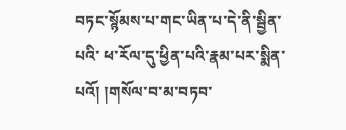བཏང་སྙོམས་པ་གང་ཡིན་པ་དེ་ནི་སྦྱིན་པའི་ ཕ་རོལ་དུ་ཕྱིན་པའི་རྣམ་པར་སྨིན་པའོ། །གསོལ་བ་མ་བཏབ་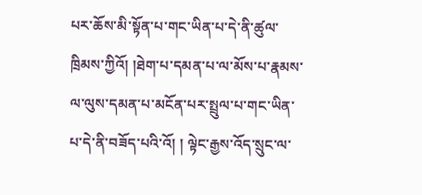པར་ཆོས་མི་སྟོན་པ་གང་ཡིན་པ་དེ་ནི་ཚུལ་ཁྲིམས་ཀྱིའོ། །ཐེག་པ་དམན་པ་ལ་མོས་པ་རྣམས་ལ་ལུས་དམན་པ་མངོན་པར་སྤྲུལ་པ་གང་ཡིན་པ་དེ་ནི་བཟོད་པའི་འོ། ། ལྟེང་རྒྱས་འོད་སྲུང་ལ་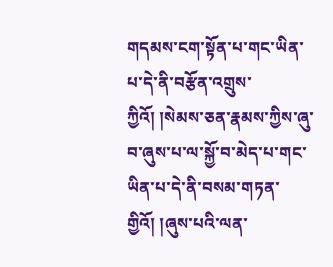གདམས་ངག་སྟོན་པ་གང་ཡིན་པ་དེ་ནི་བརྩོན་འགྲུས་ཀྱིའོ། །སེམས་ཅན་རྣམས་ཀྱིས་ཞུ་བ་ཞུས་པ་ལ་སྐྱོ་བ་མེད་པ་གང་ཡིན་པ་དེ་ནི་བསམ་གཏན་གྱིའོ། །ཞུས་པའི་ལན་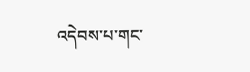འདེབས་པ་གང་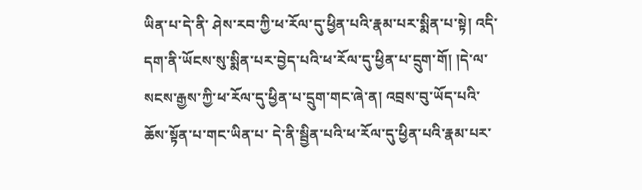ཡིན་པ་དེ་ནི་ ཤེས་རབ་ཀྱི་ཕ་རོལ་དུ་ཕྱིན་པའི་རྣམ་པར་སྨིན་པ་སྟེ། འདི་དག་ནི་ཡོངས་སུ་སྨིན་པར་བྱེད་པའི་ཕ་རོལ་དུ་ཕྱིན་པ་དྲུག་གོ། །དེ་ལ་སངས་རྒྱས་ཀྱི་ཕ་རོལ་དུ་ཕྱིན་པ་དྲུག་གང་ཞེ་ན། འབྲས་བུ་ཡོད་པའི་ཆོས་སྟོན་པ་གང་ཡིན་པ་ དེ་ནི་སྦྱིན་པའི་ཕ་རོལ་དུ་ཕྱིན་པའི་རྣམ་པར་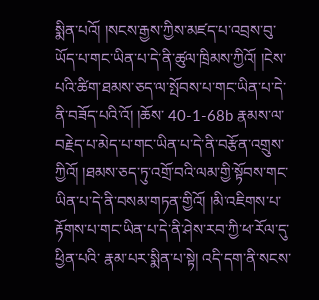སྨིན་པའོ། །སངས་རྒྱས་ཀྱིས་མཛད་པ་འབྲས་བུ་ཡོད་པ་གང་ཡིན་པ་དེ་ནི་ཚུལ་ཁྲིམས་ཀྱིའོ། །ངེས་པའི་ཚིག་ཐམས་ཅད་ལ་སྤོབས་པ་གང་ཡིན་པ་དེ་ནི་བཟོད་པའི་འོ། །ཆོས་ 40-1-68b རྣམས་ལ་བརྗེད་པ་མེད་པ་གང་ཡིན་པ་དེ་ནི་བརྩོན་འགྲུས་ཀྱིའོ། །ཐམས་ཅད་ཏུ་འགྲོ་བའི་ལམ་གྱི་སྟོབས་གང་ཡིན་པ་དེ་ནི་བསམ་གཏན་གྱིའོ། །མི་འཇིགས་པ་རྟོགས་པ་གང་ཡིན་པ་དེ་ནི་ཤེས་རབ་ཀྱི་ཕ་རོལ་དུ་ཕྱིན་པའི་ རྣམ་པར་སྨིན་པ་སྟེ། འདི་དག་ནི་སངས་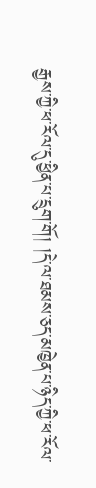རྒྱས་ཀྱི་ཕ་རོལ་དུ་ཕྱིན་པ་དྲུག་གོ། །དེ་ལ་ཐམས་ཅད་མཁྱེན་པ་ཉིད་ཀྱི་ཕ་རོལ་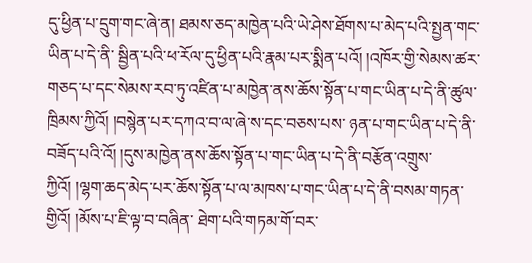དུ་ཕྱིན་པ་དྲུག་གང་ཞེ་ན། ཐམས་ཅད་མཁྱེན་པའི་ཡེ་ཤེས་ཐོགས་པ་མེད་པའི་སྤྱན་གང་ཡིན་པ་དེ་ནི་ སྦྱིན་པའི་ཕ་རོལ་དུ་ཕྱིན་པའི་རྣམ་པར་སྨིན་པའོ། །འཁོར་གྱི་སེམས་ཚར་གཅད་པ་དང་སེམས་རབ་ཏུ་འཛིན་པ་མཁྱེན་ནས་ཆོས་སྟོན་པ་གང་ཡིན་པ་དེ་ནི་ཚུལ་ཁྲིམས་ཀྱིའོ། །བསྙེན་པར་དཀའ་བ་ལ་ཞེ་ས་དང་བཅས་པས་ ཉན་པ་གང་ཡིན་པ་དེ་ནི་བཟོད་པའི་འོ། །དུས་མཁྱེན་ནས་ཆོས་སྟོན་པ་གང་ཡིན་པ་དེ་ནི་བརྩོན་འགྲུས་ཀྱིའོ། །ལྷག་ཆད་མེད་པར་ཆོས་སྟོན་པ་ལ་མཁས་པ་གང་ཡིན་པ་དེ་ནི་བསམ་གཏན་གྱིའོ། །མོས་པ་ཇི་ལྟ་བ་བཞིན་ ཐེག་པའི་གཏམ་གོ་བར་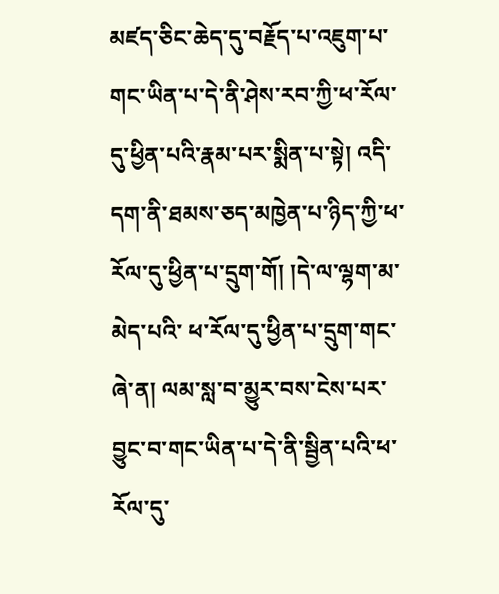མཛད་ཅིང་ཆེད་དུ་བརྗོད་པ་འཇུག་པ་གང་ཡིན་པ་དེ་ནི་ཤེས་རབ་ཀྱི་ཕ་རོལ་དུ་ཕྱིན་པའི་རྣམ་པར་སྨིན་པ་སྟེ། འདི་དག་ནི་ཐམས་ཅད་མཁྱེན་པ་ཉིད་ཀྱི་ཕ་རོལ་དུ་ཕྱིན་པ་དྲུག་གོ། །དེ་ལ་ལྷག་མ་མེད་པའི་ ཕ་རོལ་དུ་ཕྱིན་པ་དྲུག་གང་ཞེ་ན། ལམ་སླ་བ་མྱུར་བས་ངེས་པར་བྱུང་བ་གང་ཡིན་པ་དེ་ནི་སྦྱིན་པའི་ཕ་རོལ་དུ་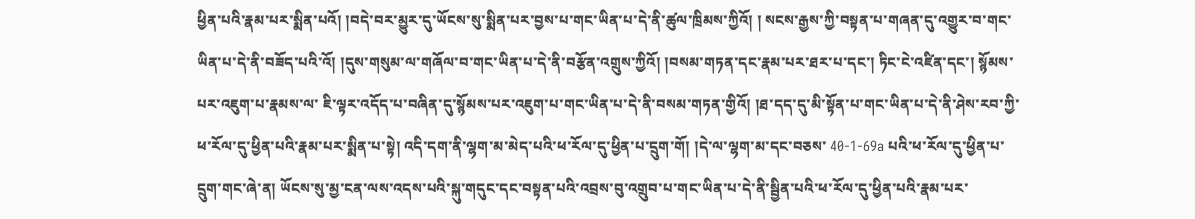ཕྱིན་པའི་རྣམ་པར་སྨིན་པའོ། །བདེ་བར་མྱུར་དུ་ཡོངས་སུ་སྨིན་པར་བྱས་པ་གང་ཡིན་པ་དེ་ནི་ཚུལ་ཁྲིམས་ཀྱིའོ། ། སངས་རྒྱས་ཀྱི་བསྟན་པ་གཞན་དུ་འགྱུར་བ་གང་ཡིན་པ་དེ་ནི་བཟོད་པའི་འོ། །དུས་གསུམ་ལ་གཞོལ་བ་གང་ཡིན་པ་དེ་ནི་བརྩོན་འགྲུས་ཀྱིའོ། །བསམ་གཏན་དང་རྣམ་པར་ཐར་པ་དང་། ཏིང་ངེ་འཛིན་དང་། སྙོམས་པར་འཇུག་པ་རྣམས་ལ་ ཇི་ལྟར་འདོད་པ་བཞིན་དུ་སྙོམས་པར་འཇུག་པ་གང་ཡིན་པ་དེ་ནི་བསམ་གཏན་གྱིའོ། །ཐ་དད་དུ་མི་སྟོན་པ་གང་ཡིན་པ་དེ་ནི་ཤེས་རབ་ཀྱི་ཕ་རོལ་དུ་ཕྱིན་པའི་རྣམ་པར་སྨིན་པ་སྟེ། འདི་དག་ནི་ལྷག་མ་མེད་པའི་ཕ་རོལ་དུ་ཕྱིན་པ་དྲུག་གོ། །དེ་ལ་ལྷག་མ་དང་བཅས་ 40-1-69a པའི་ཕ་རོལ་དུ་ཕྱིན་པ་དྲུག་གང་ཞེ་ན། ཡོངས་སུ་མྱ་ངན་ལས་འདས་པའི་སྐུ་གདུང་དང་བསྟན་པའི་འབྲས་བུ་འགྲུབ་པ་གང་ཡིན་པ་དེ་ནི་སྦྱིན་པའི་ཕ་རོལ་དུ་ཕྱིན་པའི་རྣམ་པར་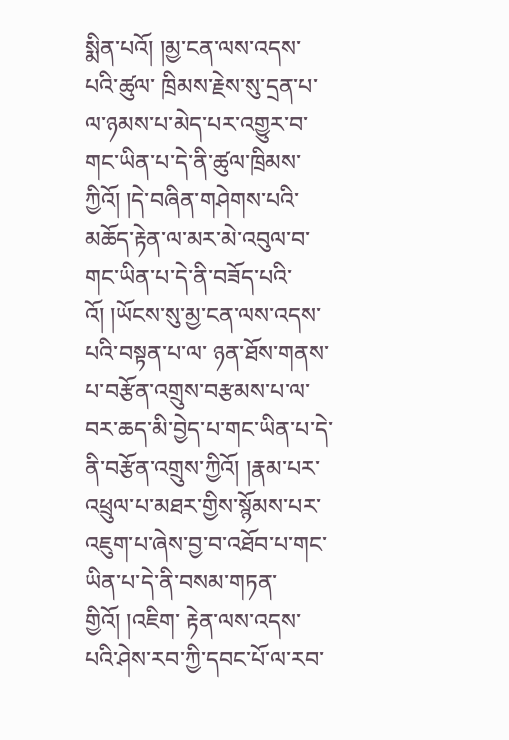སྨིན་པའོ། །མྱ་ངན་ལས་འདས་པའི་ཚུལ་ ཁྲིམས་རྗེས་སུ་དྲན་པ་ལ་ཉམས་པ་མེད་པར་འགྱུར་བ་གང་ཡིན་པ་དེ་ནི་ཚུལ་ཁྲིམས་ཀྱིའོ། །དེ་བཞིན་གཤེགས་པའི་མཆོད་རྟེན་ལ་མར་མེ་འབུལ་བ་གང་ཡིན་པ་དེ་ནི་བཟོད་པའི་འོ། །ཡོངས་སུ་མྱ་ངན་ལས་འདས་པའི་བསྟན་པ་ལ་ ཉན་ཐོས་གནས་པ་བརྩོན་འགྲུས་བརྩམས་པ་ལ་བར་ཆད་མི་བྱེད་པ་གང་ཡིན་པ་དེ་ནི་བརྩོན་འགྲུས་ཀྱིའོ། །རྣམ་པར་འཕྲུལ་པ་མཐར་གྱིས་སྙོམས་པར་འཇུག་པ་ཞེས་བྱ་བ་འཐོབ་པ་གང་ཡིན་པ་དེ་ནི་བསམ་གཏན་གྱིའོ། །འཇིག་ རྟེན་ལས་འདས་པའི་ཤེས་རབ་ཀྱི་དབང་པོ་ལ་རབ་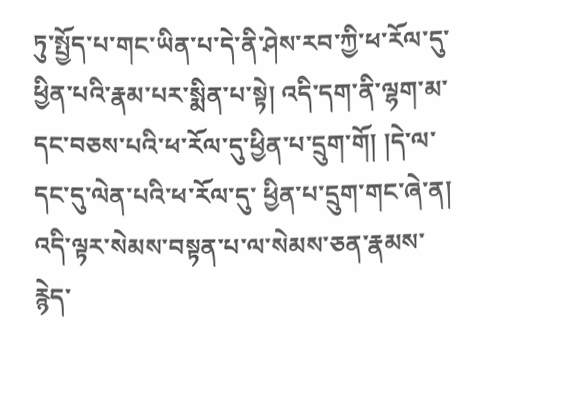ཏུ་སྤྱོད་པ་གང་ཡིན་པ་དེ་ནི་ཤེས་རབ་ཀྱི་ཕ་རོལ་དུ་ཕྱིན་པའི་རྣམ་པར་སྨིན་པ་སྟེ། འདི་དག་ནི་ལྷག་མ་དང་བཅས་པའི་ཕ་རོལ་དུ་ཕྱིན་པ་དྲུག་གོ། །དེ་ལ་དང་དུ་ལེན་པའི་ཕ་རོལ་དུ་ ཕྱིན་པ་དྲུག་གང་ཞེ་ན། འདི་ལྟར་སེམས་བསྟན་པ་ལ་སེམས་ཅན་རྣམས་རྙེད་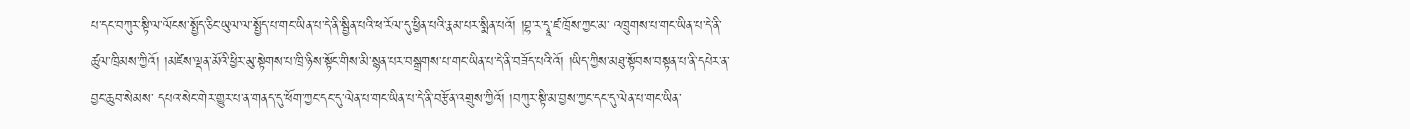པ་དང་བཀུར་སྟི་ལ་ལོངས་སྤྱོད་ཅིང་ཡུལ་ལ་སྤྱོད་པ་གང་ཡིན་པ་དེ་ནི་སྦྱིན་པའི་ཕ་རོལ་དུ་ཕྱིན་པའི་རྣམ་པར་སྨིན་པའོ། །བྷ་ར་དྭཱ་ཛ་ཁྲོས་ཀྱང་མ་ འཁྲུགས་པ་གང་ཡིན་པ་དེ་ནི་ཚུལ་ཁྲིམས་ཀྱིའོ། །མཛེས་ལྡན་མོའི་ཕྱིར་མུ་སྟེགས་པ་ཁྲི་ཉིས་སྟོང་གིས་མི་སྙན་པར་བསྒྲགས་པ་གང་ཡིན་པ་དེ་ནི་བཟོད་པའི་འོ། །ཡིད་ཀྱིས་མཐུ་སྟོབས་བསྟན་པ་ནི་དཔེར་ན་བྱང་ཆུབ་སེམས་ དཔའ་སེང་གེར་གྱུར་པ་ན་གནད་དུ་ཕོག་ཀྱང་དང་དུ་ལེན་པ་གང་ཡིན་པ་དེ་ནི་བརྩོན་འགྲུས་ཀྱིའོ། །བཀུར་སྟི་མ་བྱས་ཀྱང་དང་དུ་ལེན་པ་གང་ཡིན་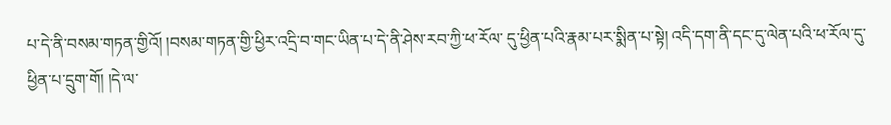པ་དེ་ནི་བསམ་གཏན་གྱིའོ། །བསམ་གཏན་གྱི་ཕྱིར་འདྲི་བ་གང་ཡིན་པ་དེ་ནི་ཤེས་རབ་ཀྱི་ཕ་རོལ་ དུ་ཕྱིན་པའི་རྣམ་པར་སྨིན་པ་སྟེ། འདི་དག་ནི་དང་དུ་ལེན་པའི་ཕ་རོལ་དུ་ཕྱིན་པ་དྲུག་གོ། །དེ་ལ་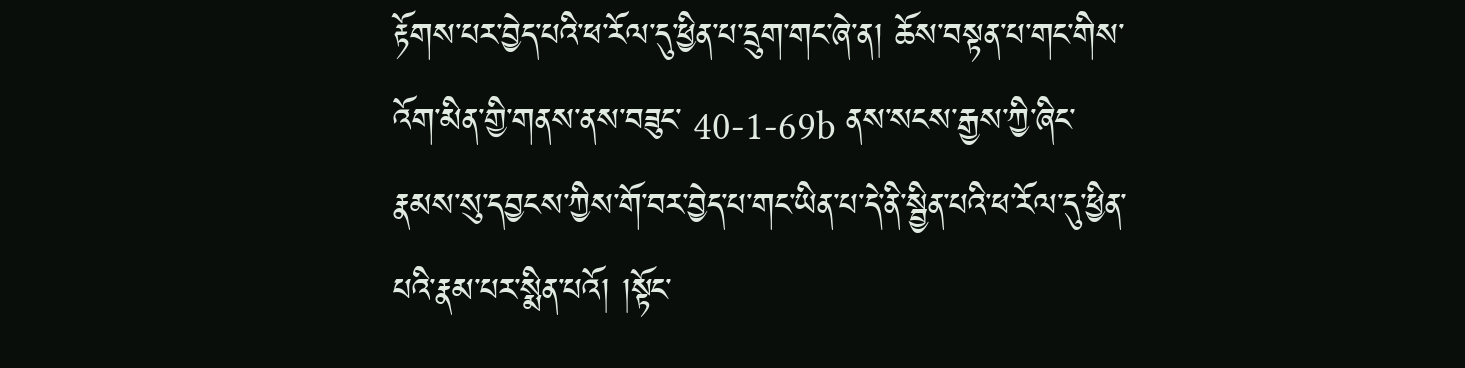རྟོགས་པར་བྱེད་པའི་ཕ་རོལ་དུ་ཕྱིན་པ་དྲུག་གང་ཞེ་ན། ཆོས་བསྟན་པ་གང་གིས་འོག་མིན་གྱི་གནས་ནས་བཟུང་ 40-1-69b ནས་སངས་རྒྱས་ཀྱི་ཞིང་རྣམས་སུ་དབྱངས་ཀྱིས་གོ་བར་བྱེད་པ་གང་ཡིན་པ་དེ་ནི་སྦྱིན་པའི་ཕ་རོལ་དུ་ཕྱིན་པའི་རྣམ་པར་སྨིན་པའོ། །སྟོང་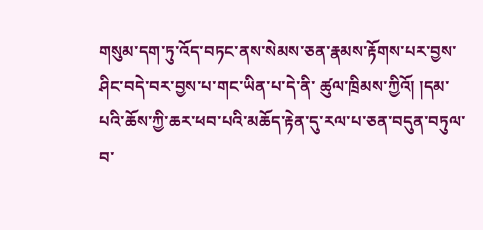གསུམ་དག་ཏུ་འོད་བཏང་ནས་སེམས་ཅན་རྣམས་རྟོགས་པར་བྱས་ཤིང་བདེ་བར་བྱས་པ་གང་ཡིན་པ་དེ་ནི་ ཚུལ་ཁྲིམས་ཀྱིའོ། །དམ་པའི་ཆོས་ཀྱི་ཆར་ཕབ་པའི་མཆོད་རྟེན་དུ་རལ་པ་ཅན་བདུན་བཏུལ་བ་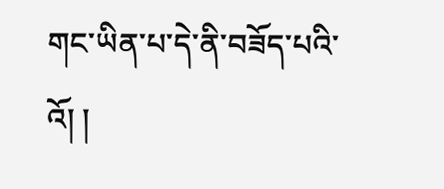གང་ཡིན་པ་དེ་ནི་བཟོད་པའི་འོ། །